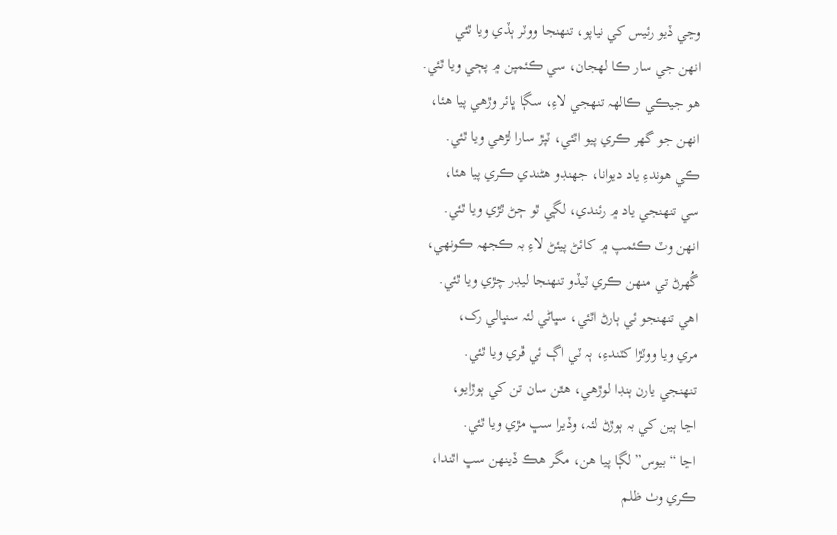وڃي ڏيو رئيس کي نياپو، تنھنجا ووٽر ٻڏي ويا ٿئي
انھن جي سار ڪا لھجان، سي ڪئمپن ۾ پڄي ويا ٿئي.
هو جيڪي ڪالھہ تنهجي لاءِ، سڳا ڀائر وڙھي پيا هئا،
انھن جو گهر ڪري پيو اٿئي، ٽپڙ سارا لڙھي ويا ٿئي.
ڪي هوندءِ ياد ديوانا، جهنڊو هڻندي ڪري پيا هئا،
سي تنھنجي ياد ۾ رئندي، لڳي ٿو ڄڻ ٿڙي ويا ٿئي.
انھن وٽ ڪئمپ ۾ کائڻ پيئڻ لاءِ بہ ڪجهہ ڪونھي،
گُهرڻ تي منھن ڪري ٽيڏو تنھنجا ليڊر چڙي ويا ٿئي.
اهي تنھنجو ئي ٻارڻ اٿئي، سڀاڻي لئہ سنڀالي رک،
مري ويا ووٽڙا کٽندءِ، ٻہ ٽي اڳ ئي ڦري ويا ٿئي.
تنھنجي يارن ٻنڊا لوڙھي، هٿن سان تن کي ٻوڙايو،
اڃا ٻين کي بہ ٻوڙڻ لئہ، وڏيرا سڀ مڙي ويا ٿئي.
اڃا “بيوس” لڳا پيا هن، مگر هڪ ڏينھن سڀ اٿندا،
ڪري وٺ ظلم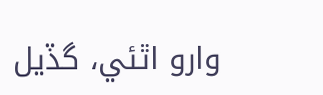وارو اٿئي، گڏيل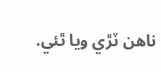ناهن ٽڙي ويا ٿئي.